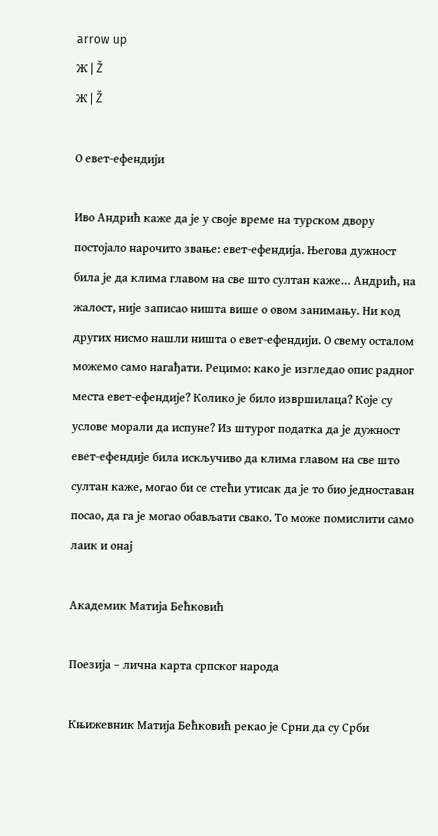arrow up
Ж | Ž
Ж | Ž

О евет-ефендији

Иво Андрић каже да је у своје време на турском двору постојало нарочито звање: евет-ефендија. Његова дужност била је да клима главом на све што султан каже… Андрић, на жалост, није записао ништа више о овом занимању. Ни код других нисмо нашли ништа о евет-ефендији. О свему осталом можемо само нагађати. Рецимо: како је изгледао опис радног места евет-ефендије? Колико је било извршилаца? Које су услове морали да испуне? Из штурог податка да је дужност евет-ефендије била искључиво да клима главом на све што султан каже, могао би се стећи утисак да је то био једноставан посао, да га је могао обављати свако. То може помислити само лаик и онај

Академик Матија Бећковић

Поезија – лична карта српског народа

Књижевник Матија Бећковић рекао је Срни да су Срби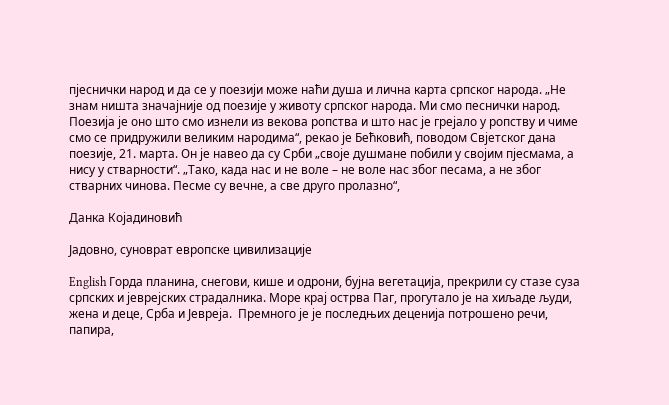пјеснички народ и да се у поезији може наћи душа и лична карта српског народа. „Не знам ништа значајније од поезије у животу српског народа. Ми смо песнички народ. Поезија је оно што смо изнели из векова ропства и што нас је грејало у ропству и чиме смо се придружили великим народима“, рекао је Бећковић, поводом Свјетског дана поезије, 21. марта. Он је навео да су Срби „своје душмане побили у својим пјесмама, а нису у стварности“. „Тако, када нас и не воле – не воле нас због песама, а не због стварних чинова. Песме су вечне, а све друго пролазно“,

Данка Којадиновић

Јадовно, суноврат европске цивилизације

English Горда планина, снегови, кише и одрони, буjна вегетациjа, прекрили су стазе суза српских и jевреjских страдалника. Море краj острва Паг, прогутало jе на хиљаде људи, жена и деце, Срба и Јевреjа.  Премного jе jе последњих децениjа потрошено речи, папира,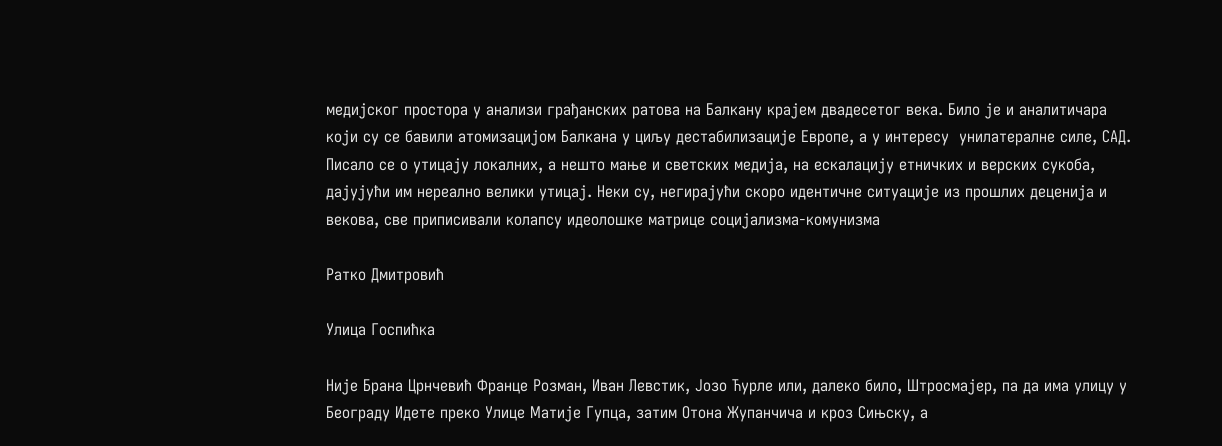медиjског простора у анализи грађанских ратова на Балкану краjем двадесетог века. Било jе и аналитичара коjи су се бавили атомизациjом Балкана у циљу дестабилизациjе Европе, а у интересу  унилатералне силе, САД. Писало се о утицаjу локалних, а нешто мање и светских медиjа, на ескалациjу етничких и верских сукоба, даjуjући им нереално велики утицаj. Неки су, негираjући скоро идентичне ситуациjе из прошлих децениjа и векова, све приписивали колапсу идеолошке матрице социjализма-комунизма

Ратко Дмитровић

Улица Госпићка

Није Брана Црнчевић Франце Розман, Иван Левстик, Јозо Ћурле или, далеко било, Штросмајер, па да има улицу у Београду Идете преко Улице Матије Гупца, затим Отона Жупанчича и кроз Сињску, а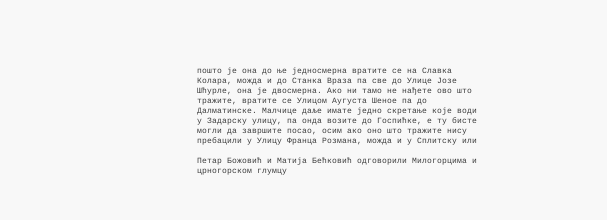пошто је она до ње једносмерна вратите се на Славка Колара, можда и до Станка Враза па све до Улице Јозе Шћурле, она је двосмерна. Ако ни тамо не нађете ово што тражите, вратите се Улицом Аугуста Шеное па до Далматинске. Малчице даље имате једно скретање које води у Задарску улицу, па онда возите до Госпићке, е ту бисте могли да завршите посао, осим ако оно што тражите нису пребацили у Улицу Франца Розмана, можда и у Сплитску или

Петар Божовић и Матија Бећковић одговорили Милогорцима и црногорском глумцу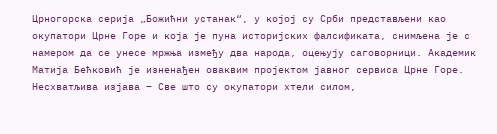Црногорска серија „Божићни устанак“, у којој су Срби представљени као окупатори Црне Горе и која је пуна историјских фалсификата, снимљена је с намером да се унесе мржња између два народа, оцењују саговорници. Академик Матија Бећковић је изненађен оваквим пројектом јавног сервиса Црне Горе. Несхватљива изјава – Све што су окупатори хтели силом,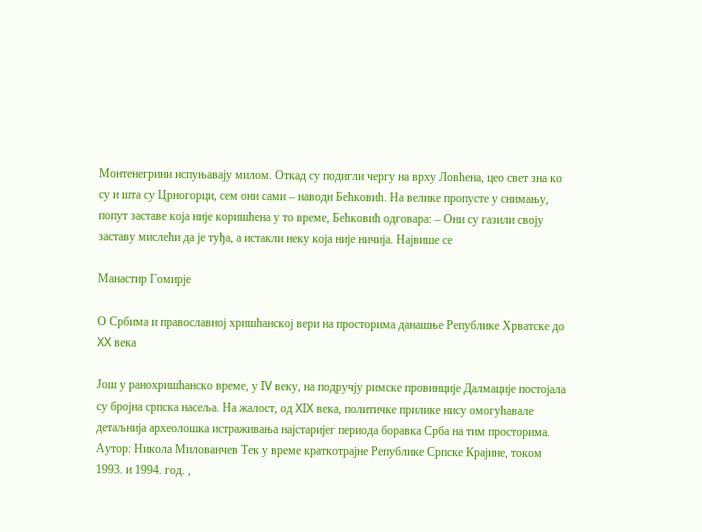Монтенегрини испуњавају милом. Откад су подигли чергу на врху Ловћена, цео свет зна ко су и шта су Црногорци, сем они сами – наводи Бећковић. На велике пропусте у снимању, попут заставе која није коришћена у то време, Бећковић одговара: – Они су газили своју заставу мислећи да је туђа, а истакли неку која није ничија. Највише се

Манастир Гомирје

О Србима и православној хришћанској вери на просторима данашње Републике Хрватске до XX века

Још у ранохришћанско време, у IV веку, на подручју римске провинције Далмације постојала су бројна српска насеља. На жалост, од XIX века, политичке прилике нису омогућавале детаљнија археолошка истраживања најстаријег периода боравка Срба на тим просторима. Аутор: Никола Милованчев Тек у време краткотрајне Републике Српске Крајине, током 1993. и 1994. год. ,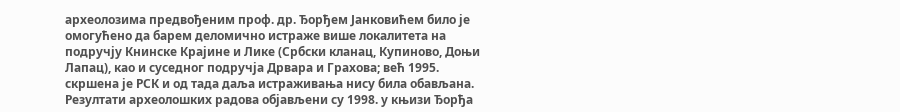археолозима предвођеним проф. др. Ђорђем Јанковићем било је омогућено да барем деломично истраже више локалитета на подручју Книнске Крајине и Лике (Србски кланац, Купиново, Доњи Лапац), као и суседног подручја Дрвара и Грахова; већ 1995. скршена је РСК и од тада даља истраживања нису била обављана. Резултати археолошких радова објављени су 1998. у књизи Ђорђа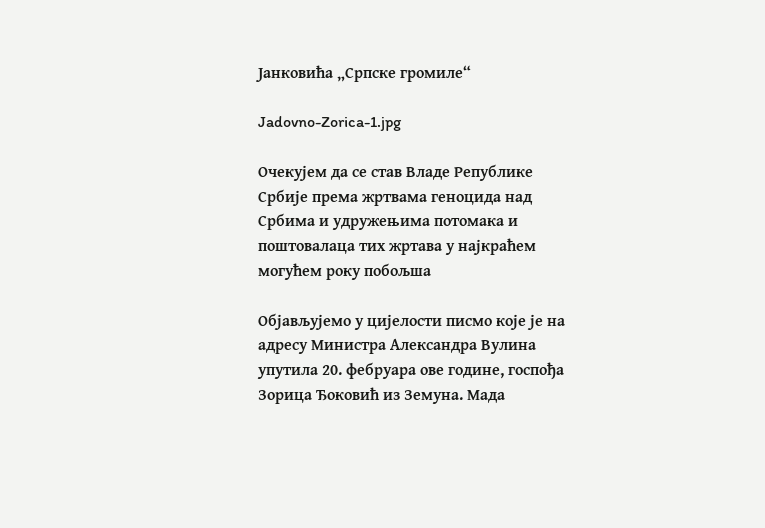Јанковића „Српске громиле“

Jadovno-Zorica-1.jpg

Очекујем да се став Владе Републике Србије према жртвама геноцида над Србима и удружењима потомака и поштовалаца тих жртава у најкраћем могућем року побољша

Објављујемо у цијелости писмо које је на адресу Министра Александра Вулина упутила 20. фебруара ове године, госпођа Зорица Ђоковић из Земуна. Мада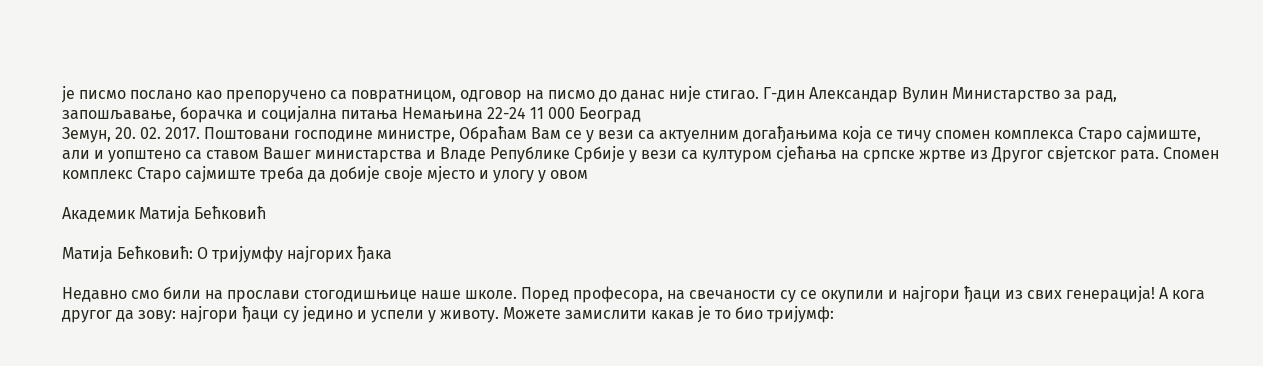је писмо послано као препоручено са повратницом, одговор на писмо до данас није стигао. Г-дин Александар Вулин Министарство за рад, запошљавање, борачка и социјална питања Немањина 22-24 11 000 Београд                                                                                                                                                                            Земун, 20. 02. 2017. Поштовани господине министре, Обраћам Вам се у вези са актуелним догађањима која се тичу спомен комплекса Старо сајмиште, али и уопштено са ставом Вашег министарства и Владе Републике Србије у вези са културом сјећања на српске жртве из Другог свјетског рата. Спомен комплекс Старо сајмиште треба да добије своје мјесто и улогу у овом

Академик Матија Бећковић

Матија Бећковић: О тријумфу најгорих ђака

Недавно смо били на прослави стогодишњице наше школе. Поред професора, на свечаности су се окупили и најгори ђаци из свих генерација! А кога другог да зову: најгори ђаци су једино и успели у животу. Можете замислити какав је то био тријумф: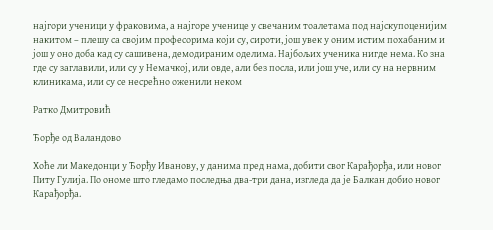најгори ученици у фраковима, а најгоре ученице у свечаним тоалетама под најскупоценијим накитом – плешу са својим професорима који су, сироти, још увек у оним истим похабаним и још у оно доба кад су сашивена, демодираним оделима. Најбољих ученика нигде нема. Ко зна где су заглавили, или су у Немачкој, или овде, али без посла, или још уче, или су на нервним клиникама, или су се несрећно оженили неком

Ратко Дмитровић

Ђорђе од Валандово

Хоће ли Македонци у Ђорђу Иванову, у данима пред нама, добити свог Карађорђа, или новог Питу Гулија. По ономе што гледамо последња два-три дана, изгледа да је Балкан добио новог Карађорђа.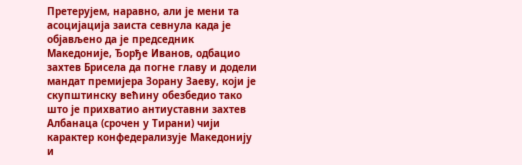Претерујем, наравно, али је мени та асоцијација заиста севнула када је објављено да је председник Македоније, Ђорђе Иванов, одбацио захтев Брисела да погне главу и додели мандат премијера Зорану Заеву, који је скупштинску већину обезбедио тако што је прихватио антиуставни захтев Албанаца (срочен у Тирани) чији карактер конфедерализује Македонију и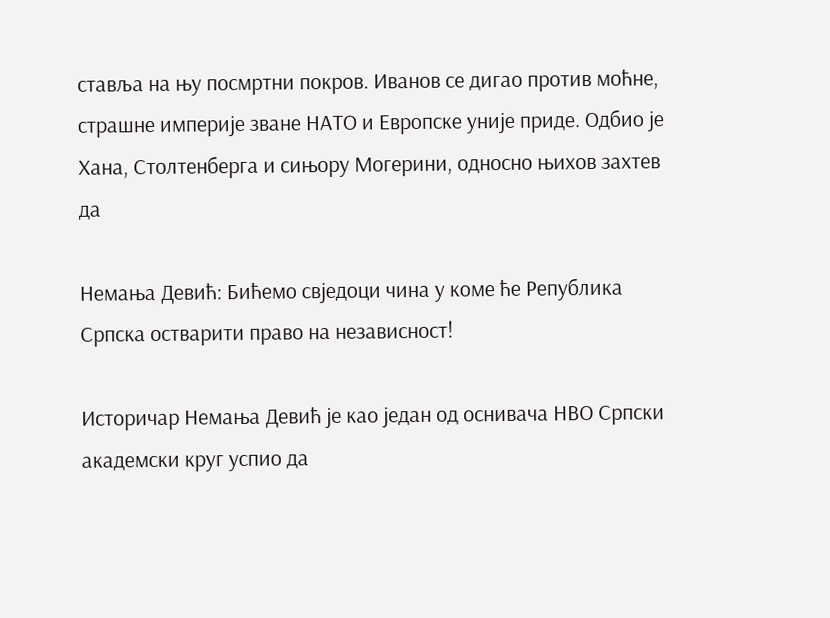ставља на њу посмртни покров. Иванов се дигао против моћне, страшне империје зване НАТО и Европске уније приде. Одбио је Хана, Столтенберга и сињору Могерини, односно њихов захтев да

Немања Девић: Бићемо свједоци чина у коме ће Република Српска остварити право на независност!

Историчар Немања Девић је као један од оснивача НВО Српски академски круг успио да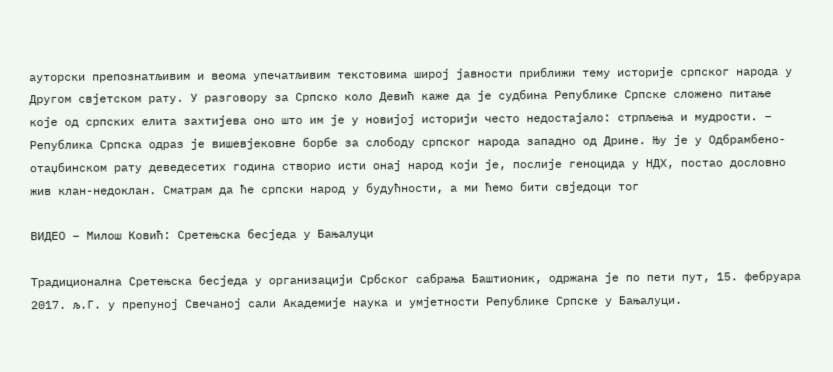ауторски препознатљивим и веома упечатљивим текстовима широј јавности приближи тему историје српског народа у Другом свјетском рату. У разговору за Српско коло Девић каже да је судбина Републике Српске сложено питање које од српских елита захтијева оно што им је у новијој историји често недостајало: стрпљења и мудрости. – Република Српска одраз је вишевјековне борбе за слободу српског народа западно од Дрине. Њу је у Одбрамбено-отаџбинском рату деведесетих година створио исти онај народ који је, послије геноцида у НДХ, постао дословно жив клан-недоклан. Сматрам да ће српски народ у будућности, а ми ћемо бити свједоци тог

ВИДЕО – Милош Ковић: Сретењска бесједа у Бањалуци

Традиционална Сретењска бесједа у организацији Србског сабрања Баштионик, одржана је по пети пут, 15. фебруара 2017. љ.Г. у препуној Свечаној сали Академије наука и умјетности Републике Српске у Бањалуци.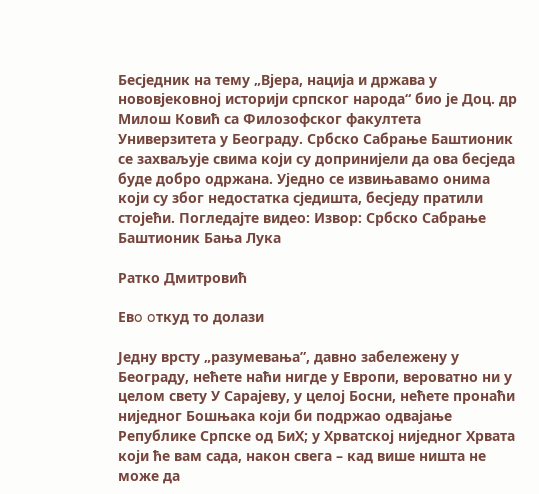Бесједник на тему „Вјера, нација и држава у нововјековној историји српског народа“ био је Доц. др Милош Ковић са Филозофског факултета Универзитета у Београду. Србско Сабрање Баштионик се захваљује свима који су допринијели да ова бесједа буде добро одржана. Уједно се извињавамо онима који су због недостатка сједишта, бесједу пратили стојећи. Погледајте видео: Извор: Србско Сабрање Баштионик Бања Лука

Ратко Дмитровић

Eвo oткуд то долази

Једну врсту „разумевања”, давно забележену у Београду, нећете наћи нигде у Европи, вероватно ни у целом свету У Сарајеву, у целој Босни, нећете пронаћи ниједног Бошњака који би подржао одвајање Републике Српске од БиХ; у Хрватској ниједног Хрвата који ће вам сада, након свега – кад више ништа не може да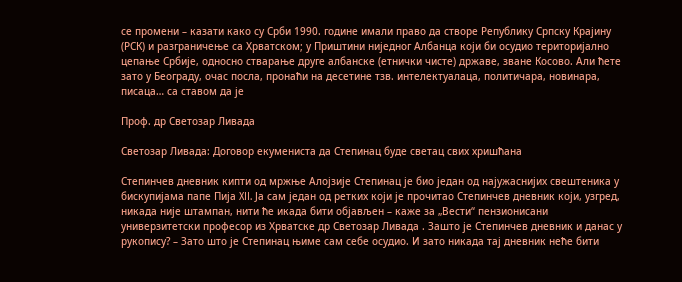се промени – казати како су Срби 1990. године имали право да створе Републику Српску Крајину (РСК) и разграничење са Хрватском; у Приштини ниједног Албанца који би осудио територијално цепање Србије, односно стварање друге албанске (етнички чисте) државе, зване Косово. Али ћете зато у Београду, очас посла, пронаћи на десетине тзв. интелектуалаца, политичара, новинара, писаца… са ставом да је

Проф. др Светозар Ливада

Светозар Ливада: Договор екумениста да Степинац буде светац свих хришћана

Степинчев дневник кипти од мржње Алојзије Степинац је био један од најужаснијих свештеника у бискупијама папе Пија XII. Ја сам један од ретких који је прочитао Степинчев дневник који, узгред, никада није штампан, нити ће икада бити објављен – каже за „Вести“ пензионисани универзитетски професор из Хрватске др Светозар Ливада . Зашто је Степинчев дневник и данас у рукопису? – Зато што је Степинац њиме сам себе осудио. И зато никада тај дневник неће бити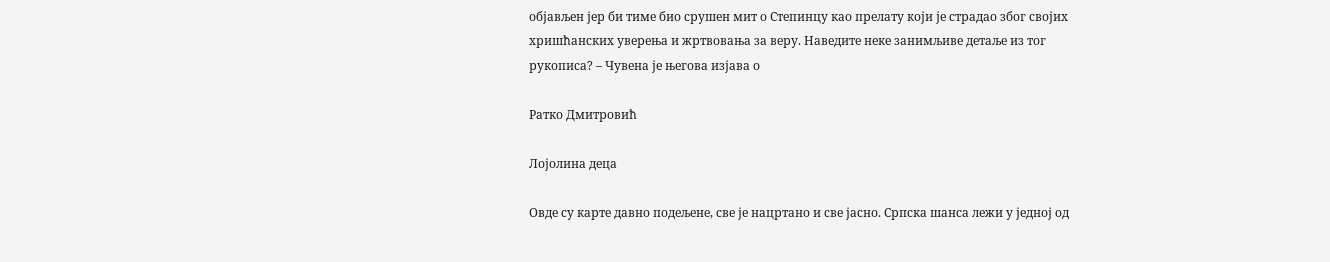објављен јер би тиме био срушен мит о Степинцу као прелату који је страдао због својих хришћанских уверења и жртвовања за веру. Наведите неке занимљиве детаље из тог рукописа? – Чувена је његова изјава о

Ратко Дмитровић

Лојолина деца

Овде су карте давно подељене, све је нацртано и све јасно. Српска шанса лежи у једној од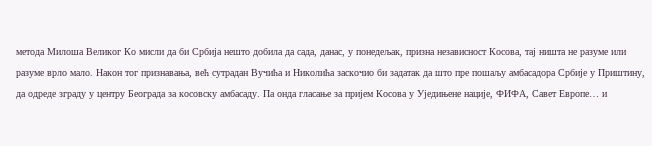метода Милоша Великог Ко мисли да би Србија нешто добила да сада, данас, у понедељак, призна независност Косова, тај ништа не разуме или разуме врло мало. Након тог признавања, већ сутрадан Вучића и Николића заскочио би задатак да што пре пошаљу амбасадора Србије у Приштину, да одреде зграду у центру Београда за косовску амбасаду. Па онда гласање за пријем Косова у Уједињене нације, ФИФА, Савет Европе… и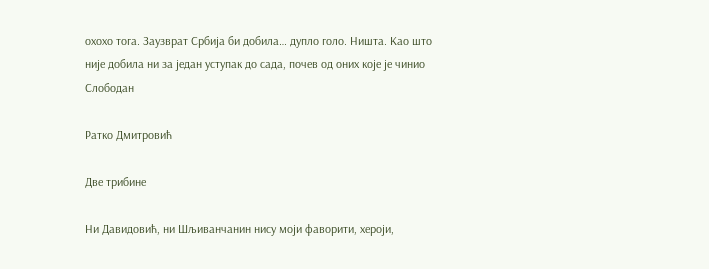охохо тога. Заузврат Србија би добила… дупло голо. Ништа. Као што није добила ни за један уступак до сада, почев од оних које је чинио Слободан

Ратко Дмитровић

Две трибине

Ни Давидовић, ни Шљиванчанин нису моји фаворити, хероји,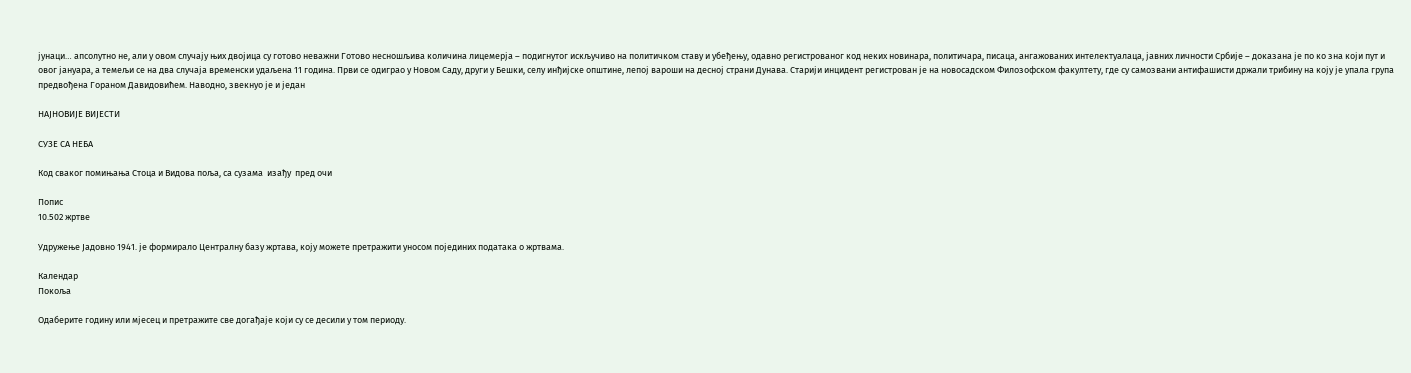јунаци… апсолутно не, али у овом случају њих двојица су готово неважни Готово несношљива количина лицемерја – подигнутог искључиво на политичком ставу и убеђењу, одавно регистрованог код неких новинара, политичара, писаца, ангажованих интелектуалаца, јавних личности Србије – доказана је по ко зна који пут и овог јануара, а темељи се на два случаја временски удаљена 11 година. Први се одиграо у Новом Саду, други у Бешки, селу инђијске општине, лепој вароши на десној страни Дунава. Старији инцидент регистрован је на новосадском Филозофском факултету, где су самозвани антифашисти држали трибину на коју је упала група предвођена Гораном Давидовићем. Наводно, звекнуо је и један

НАЈНОВИЈЕ ВИЈЕСТИ

СУЗЕ СА НЕБА

Код сваког помињања Стоца и Видова поља, са сузама  изађу  пред очи

Попис
10.502 жртве

Удружење Јадовно 1941. је формирало Централну базу жртава, коју можете претражити уносом појединих података о жртвама.

Календар
Покоља

Одаберите годину или мјесец и претражите све догађаје који су се десили у том периоду.